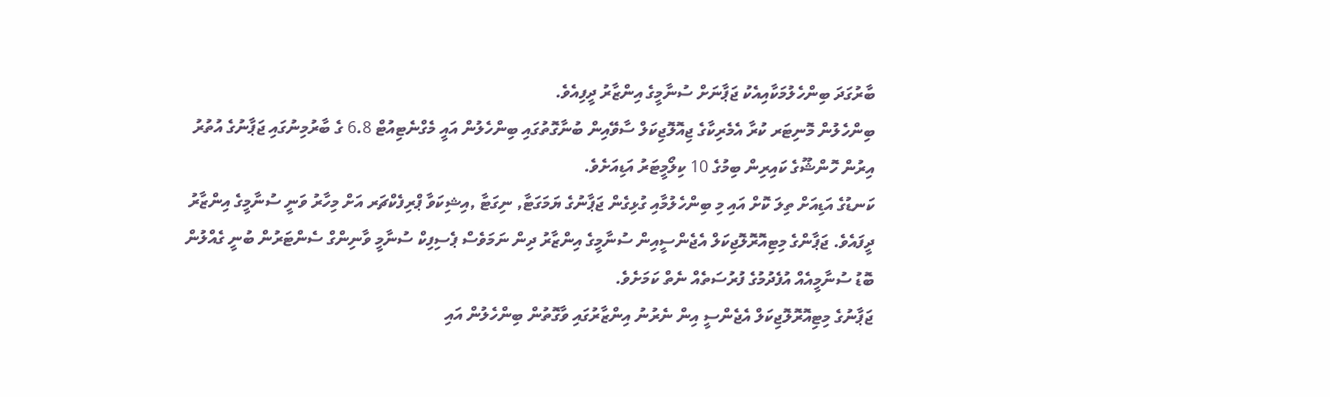ބާރުގަދަ ބިންހެލުމަކާއިއެކު ޖަޕާނަށް ސުނާމީގެ އިންޒާރު ދީފިއެވެ.
ބިންހެލުން މޮނިޓަރ ކުރާ އެމެރިކާގެ ޖިއޮލޮޖިކަލް ސާވޭއިން ބުނާގޮތުގައި ބިންހެލުން އައީ މެގްނެޓިއުޓް 6.8 ގެ ބާރުމިނުގައި ޖަޕާނުގެ އުތުރު އިރުން ހޮންޝޫގެ ކައިރިން ބިމުގެ 10 ކިލޯމީޓަރު އަޑިއަށެވެ.
ކަނޑުގެ އަޑިއަށް ތިލަ ކޮށް އައި މި ބިންހެލުމާއި ގުޅިގެން ޖަޕާނުގެ ޔަމަގަޓާ, ނިގަޓާ ,އިޝިކަވާ ޕްރިފެކްޗަރ އަށް މިހާރު ވަނީ ސުނާމީގެ އިންޒާރު ދީފައެވެ. ޖަޕާންގެ މިޓިއޮރޮލޮޖިކަލް އެޖެންސީއިން ސުނާމީގެ އިންޒާރު ދިން ނަމަވެސް ޕެސިފިކް ސުނާމީ ވާނިންގް ސެންޓަރުން ބުނީ ގެއްލުން ބޮޑު ސުނާމީއެއް އުފެދުމުގެ ފުރުސަތެއް ނެތް ކަމަށެވެ.
ޖަޕާނުގެ މިޓިއޮރޮލޮޖިކަލް އެޖެންސީ އިން ނެރުނު އިންޒާރުގައި ވާގޮތުން ބިންހެލުން އައި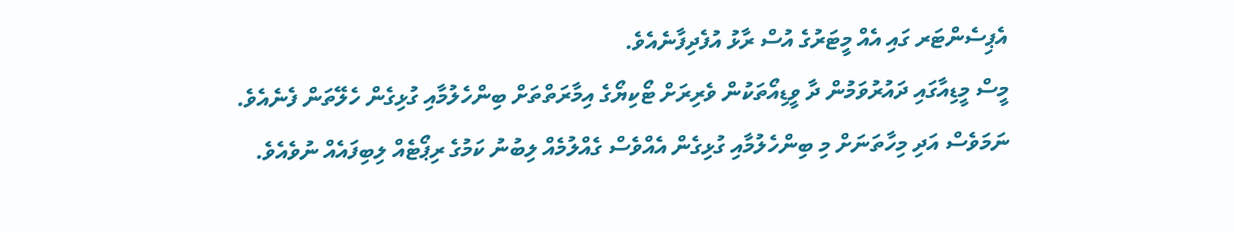އެޕިސެންޓަރ ގައި އެއް މީޓަރުގެ އުސް ރާޅު އުފެދިފާނެއެވެ.
މީސް މީޑިއާގައި ދައުރުވަމުން ދާ ވީޑިއޯތަކުން ވެރިރަށް ޓޯކިޔޯގެ އިމާރަތްތަށް ބިންހެލުމާއި ގުޅިގެން ހެލޭތަން ފެނެއެވެ. ނަމަވެސް އަދި މިހާތަނަށް މި ބިންހެލުމާއި ގުޅިގެން އެއްވެސް ގެއްލުމެއް ލިބުނު ކަމުގެ ރިޕޯޓެއް ލިބިފައެއް ނުވެއެވެ.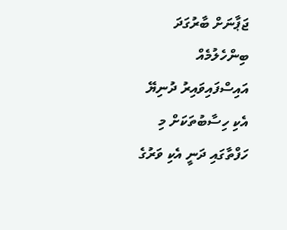ޖަޕާނަށް ބާރުގަދަ ބިންހެލުމެއް އައިސްފައިވައިރު ދުނިޔޭ އެކި ހިސާބުތަކަށް މި ހަފްތާގައި ދަނީ އެކި ވަރުގެ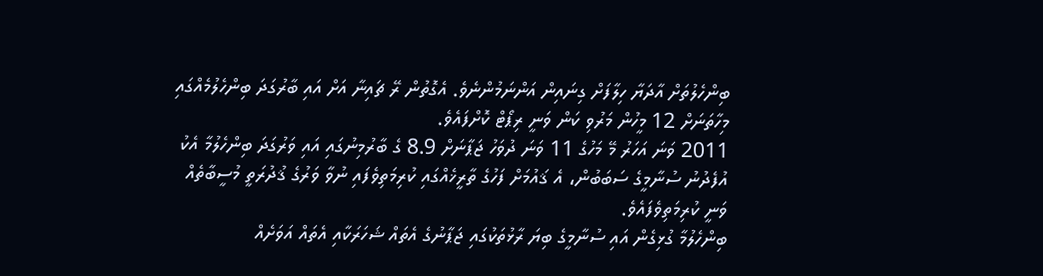ބިންހެލުތަށް އާދަޔާ ހިލާފަށް ގިނައިން އަންނަމުންނެވެ. އެގޮތުން ރޭ ޗައިނާ އަށް އައި ބާރުގަދަ ބިންހެލުމެއްގައި މިހާތަނަށް 12 މީހުން މަރުވި ކަން ވަނީ ރިޕޯޓް ކޮށްފައެވެ.
2011 ވަނަ އަހަރު މޭ މަހުގެ 11 ވަނަ ދުވަހު ޖަޕާނަށް 8.9 ގެ ބާރުމިނުގައި އައި ވަރުގަދަ ބިންހެލުމާ އެކު އުފެދުނު ސުނާމީގެ ސަބަބުން، އެ ޤައުމަށް ފަހުގެ ތާރީޚެއްގައި ކުރިމަތިވެފައި ނުވާ ވަރުގެ ޤުދުރަތީ މުސީބާތެއް ވަނީ ކުރިމަތިވެފައެވެ.
ބިންހެލުމާ ގުޅިގެން އައި ސުނާމީގެ ބިޔަ ރާޅުތަކުގައި ޖަޕާނުގެ އެތައް ޝަހަރަކާއި އެތައް އަވަށެއް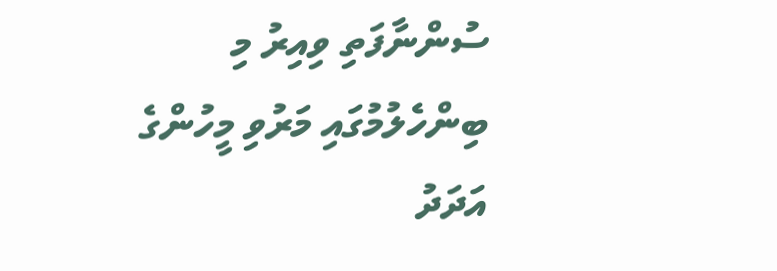ސުންނާފަތި ވިއިރު މި ބިންހެލުމުގައި މަރުވި މީހުންގެ އަދަދު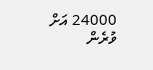24000 އަށް ވުރެން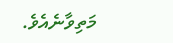މަތިވާނެއެވެ.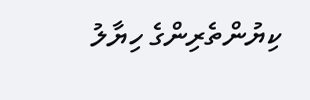ކިޔުންތެރިންގެ ހިޔާލު